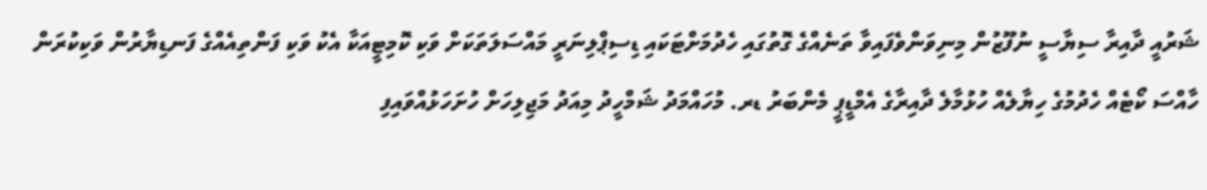ޝަރުއީ ދާއިރާ ސިޔާސީ ނުފޫޒުން މިނިވަންވެފައިވާ ތަނެއްގެ ގޮތުގައި ހެދުމަށްޓަކައި ޑިސިޕްލިނަރީ މައްސަލަތަކަށް ވަކި ކޮމިޓީއަކާ އެކު ވަކި ފަންތިއެއްގެ ފަނޑިޔާރުން ވަކިކުރަން ހާއްސަ ކޯޓެއް ހެދުމުގެ ހިޔާލެއް ހުޅުމާލެ ދާއިރާގެ އެމްޑީޕީ މެންބަރު ޑރ. މުހައްމަދު ޝަމްހީދު މިއަދު މަޖިލިހަށް ހުށަހަޅުއްވައިފި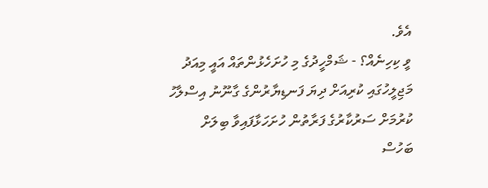އެވެ.
ވީ ކިހިނެއް؟ - ޝަމްހީދުގެ މި ހުށަހެޅުންތައް އައީ މިއަދު މަޖިލީހުގައި ކުރިއަށް ދިޔަ ފަނޑިޔާރުންގެ ގާނޫނު އިސްލާހު ކުރުމަށް ސަރުކާރުގެ ފަރާތުން ހުށަހަޅާފައިވާ ބިލަށް ބަހުސް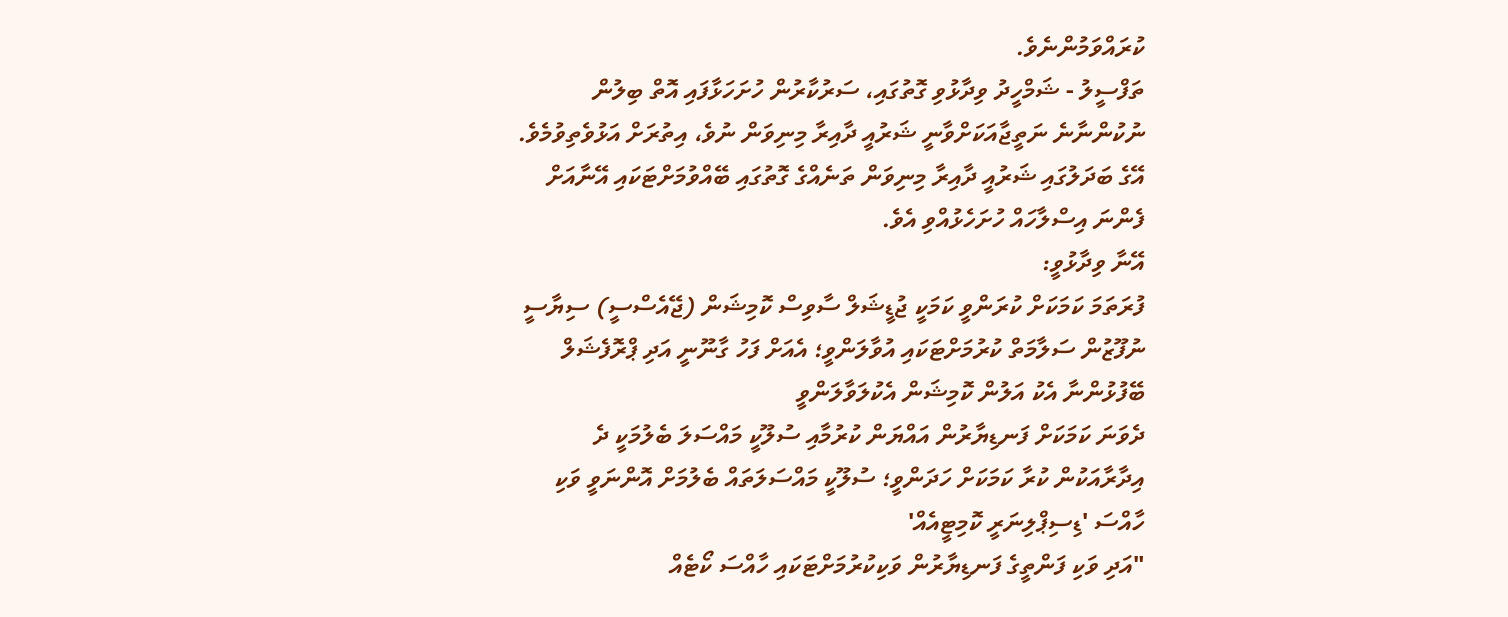ކުރައްވަމުންނެވެ.
ތަފްސީލު - ޝަމްހީދު ވިދާޅުވި ގޮތުގައި، ސަރުކާރުން ހުށަހަޅާފައި އޮތް ބިލުން ނުކުންނާނެ ނަތީޖާއަކަށްވާނީ ޝަރުއީ ދާއިރާ މިނިވަން ނުވެ، އިތުރަށް އަޅުވެތިވުމެވެ. އޭގެ ބަދަލުގައި ޝަރުއީ ދާއިރާ މިނިވަން ތަނެއްގެ ގޮތުގައި ބޭއްވުމަށްޓަކައި އޭނާއަށް ފެންނަ އިސްލާހައް ހުށަހެޅުއްވި އެވެ.
އޭނާ ވިދާޅުވީ:
ފުރަތަމަ ކަމަކަށް ކުރަންވީ ކަމަކީ ޖުޑީޝަލް ސާވިސް ކޮމިޝަން (ޖޭއެސްސީ) ސިޔާސީ ނުފޫޒުން ސަލާމަތް ކުރުމަށްޓަކައި އުވާލަންވީ؛ އެއަށް ފަހު ގާނޫނީ އަދި ޕްރޮފެޝަލް ބޭފުޅުންނާ އެކު އަލުން ކޮމިޝަން އެކުލަވާލަންވީ
ދެވަނަ ކަމަކަށް ފަނޑިޔާރުން އައްޔަން ކުރުމާއި ސުލޫކީ މައްސަލަ ބެލުމަކީ ދެ އިދާރާއަކުން ކުރާ ކަމަކަށް ހަދަންވީ؛ ސުލޫކީ މައްސަލަތައް ބެލުމަށް އޮންނަވީ ވަކި ހާއްސަ 'ޑިސިޕްލިނަރީ ކޮމިޓީއެއް'
"އަދި ވަކި ފަންތީގެ ފަނޑިޔާރުން ވަކިކުރުމަށްޓަކައި ހާއްސަ ކޯޓެއް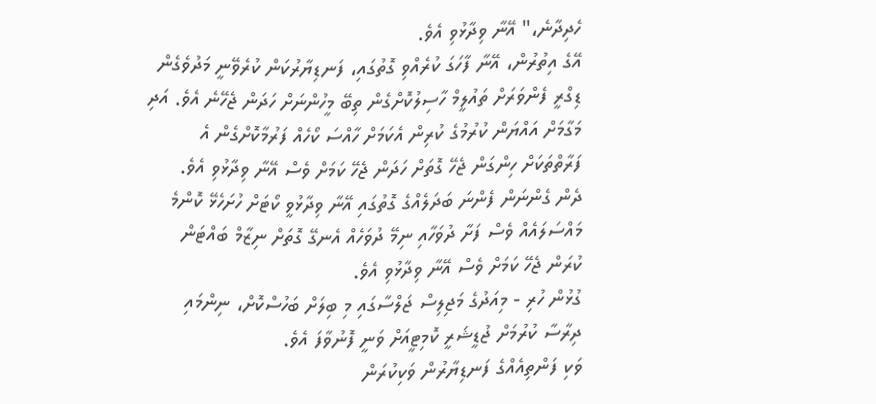ހެދިދާނެ،" އޭނާ ވިދާޅުވި އެވެ.
އޭގެ އިތުރުން، އޭނާ ފާހަގަ ކުރެއްވި ގޮތުގައި، ފަނޑިޔާރުކަން ކުރެވޭނީ މަދުވެގެން ޑިގްރީ ފެންވަރަށް ތައުލީމް ހާސިލުކޮށްގެން ތިބޭ މީހުންނަށް ހަދަން ޖެހޭނެ އެވެ. އަދި މަގާމަށް އައްޔަން ކުރުމުގެ ކުރިން އެކަމަށް ހާއްސަ ކޯހެއް ފަރުމާކޮށްގެން އެ ފަރާތްތަކަށް ހިންގަން ޖެހޭ ގޮތަށް ހަދަން ޖެހޭ ކަމަށް ވެސް އޭނާ ވިދާޅުވި އެވެ.
ދެން ގެންނަން ފެންނަ ބަދަލެއްގެ ގޮތުގައި އޭނާ ވިދާޅުވީ ކޯޓަށް ހުށަހެޅޭ ކޮންމެ މައްސަލައެއް ވެސް ފަށާ ދުވަހާއި ނިމޭ ދުވަހެއް އެނގޭ ގޮތަށް ނިޒާމް ބައްޓަން ކުރަން ޖެހޭ ކަމަށް ވެސް އޭނާ ވިދާޅުވި އެވެ.
ގުޅުން ހުރި - މިއަދުގެ މަޖިލިސް ޖަލްސާގައި މި ބިލަށް ބަހުސްކޮށް، ނިންމައި ދިރާސާ ކުރުމަށް ޖުޑީޝަރީ ކޮމިޓީއަށް ވަނީ ފޮނުވާފަ އެވެ.
ވަކި ފަންތިއެއްގެ ފަނޑިޔާރުން ވަކިކުރަން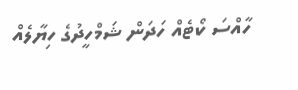ހާއްސަ ކޯޓެއް ހަދަން ޝަމްހީދުގެ ހިޔާލެއް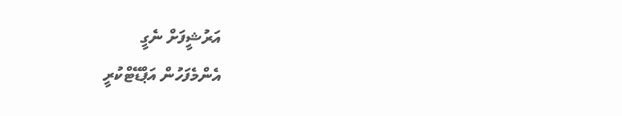އަރުޝީފަށް ނެގީ
އެންމެފަހުން އަޕްޑޭޓްކުރީ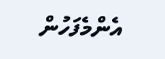އެންމެފަހުން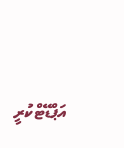އަޕްޑޭޓްކުރީ